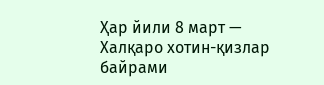Ҳар йили 8 март — Халқаро хотин-қизлар байрами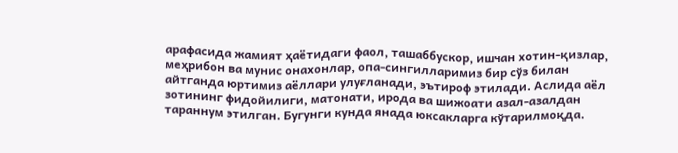арафасида жамият ҳаётидаги фаол, ташаббускор, ишчан хотин-қизлар, меҳрибон ва мунис онахонлар, опа-сингилларимиз бир сўз билан айтганда юртимиз аёллари улуғланади, эътироф этилади. Аслида аёл зотининг фидойилиги, матонати, ирода ва шижоати азал-азалдан тараннум этилган. Бугунги кунда янада юксакларга кўтарилмоқда.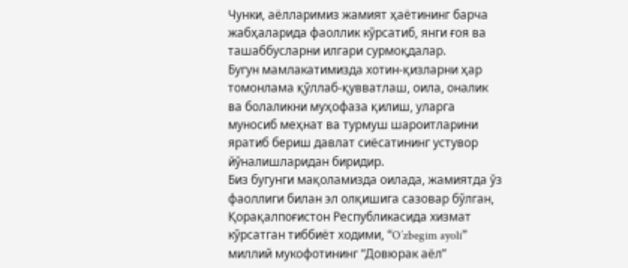Чунки, аёлларимиз жамият ҳаётининг барча жабҳаларида фаоллик кўрсатиб, янги ғоя ва ташаббусларни илгари сурмоқдалар.
Бугун мамлакатимизда хотин-қизларни ҳар томонлама қўллаб-қувватлаш, оила, оналик ва болаликни муҳофаза қилиш, уларга муносиб меҳнат ва турмуш шароитларини яратиб бериш давлат сиёсатининг устувор йўналишларидан биридир.
Биз бугунги мақоламизда оилада, жамиятда ўз фаоллиги билан эл олқишига сазовар бўлган, Қорақалпоғистон Республикасида хизмат кўрсатган тиббиёт ходими, “O’zbegim ayoli” миллий мукофотининг “Довюрак аёл”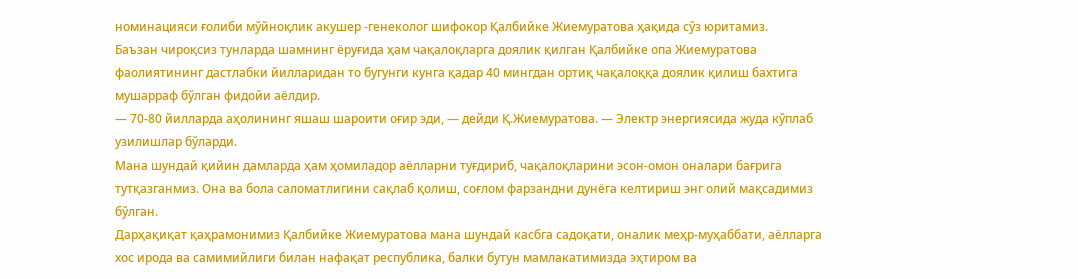номинацияси ғолиби мўйноқлик акушер -генеколог шифокор Қалбийке Жиемуратова ҳақида сўз юритамиз.
Баъзан чироқсиз тунларда шамнинг ёруғида ҳам чақалоқларга доялик қилган Қалбийке опа Жиемуратова фаолиятининг дастлабки йилларидан то бугунги кунга қадар 40 мингдан ортиқ чақалоққа доялик қилиш бахтига мушарраф бўлган фидойи аёлдир.
— 70-80 йилларда аҳолининг яшаш шароити оғир эди, — дейди Қ.Жиемуратова. — Электр энергиясида жуда кўплаб узилишлар бўларди.
Мана шундай қийин дамларда ҳам ҳомиладор аёлларни туғдириб, чақалоқларини эсон-омон оналари бағрига тутқазганмиз. Она ва бола саломатлигини сақлаб қолиш, соғлом фарзандни дунёга келтириш энг олий мақсадимиз бўлган.
Дарҳақиқат қаҳрамонимиз Қалбийке Жиемуратова мана шундай касбга садоқати, оналик меҳр-муҳаббати, аёлларга хос ирода ва самимийлиги билан нафақат республика, балки бутун мамлакатимизда эҳтиром ва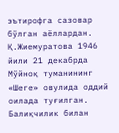эътирофга сазовар бўлган аёллардан.
Қ.Жиемуратова 1946 йили 21 декабрда Мўйноқ туманининг «Шеге» овулида оддий оилада туғилган. Балиқчилик билан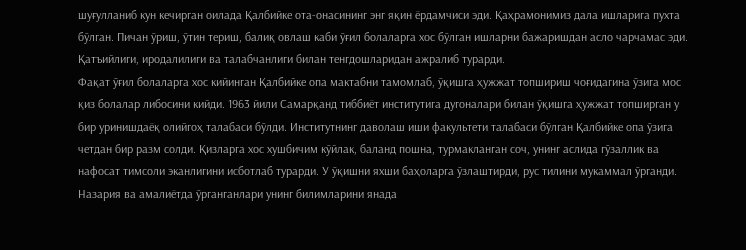шуғулланиб кун кечирган оилада Қалбийке ота-онасининг энг яқин ёрдамчиси эди. Қаҳрамонимиз дала ишларига пухта бўлган. Пичан ўриш, ўтин териш, балиқ овлаш каби ўғил болаларга хос бўлган ишларни бажаришдан асло чарчамас эди. Қатъийлиги, иродалилиги ва талабчанлиги билан тенгдошларидан ажралиб турарди.
Фақат ўғил болаларга хос кийинган Қалбийке опа мактабни тамомлаб, ўқишга ҳужжат топшириш чоғидагина ўзига мос қиз болалар либосини кийди. 1963 йили Самарқанд тиббиёт институтига дугоналари билан ўқишга ҳужжат топширган у бир уринишдаёқ олийгоҳ талабаси бўлди. Институтнинг даволаш иши факультети талабаси бўлган Қалбийке опа ўзига четдан бир разм солди. Қизларга хос хушбичим кўйлак, баланд пошна, турмакланган соч, унинг аслида гўзаллик ва нафосат тимсоли эканлигини исботлаб турарди. У ўқишни яхши баҳоларга ўзлаштирди, рус тилини мукаммал ўрганди. Назария ва амалиётда ўрганганлари унинг билимларини янада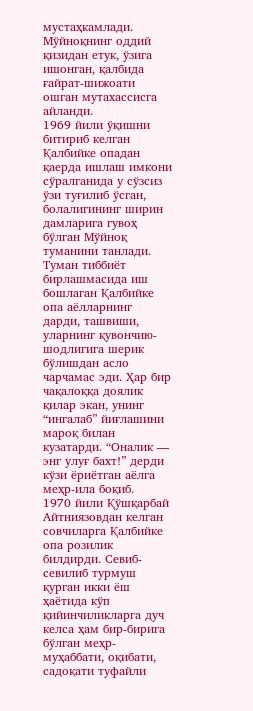мустаҳкамлади. Мўйноқнинг оддий қизидан етук, ўзига ишонган, қалбида ғайрат-шижоати ошган мутахассисга айланди.
1969 йили ўқишни битириб келган Қалбийке опадан қаерда ишлаш имкони сўралганида у сўзсиз ўзи туғилиб ўсган, болалигининг ширин дамларига гувоҳ бўлган Мўйноқ туманини танлади.
Туман тиббиёт бирлашмасида иш бошлаган Қалбийке опа аёлларнинг дарди, ташвиши, уларнинг қувончию-шодлигига шерик бўлишдан асло чарчамас эди. Ҳар бир чақалоққа доялик қилар экан, унинг “ингалаб” йиғлашини мароқ билан кузатарди. “Оналик — энг улуғ бахт!” дерди кўзи ёриётган аёлга меҳр-ила боқиб.
1970 йили Қўшқарбай Айтниязовдан келган совчиларга Қалбийке опа розилик билдирди. Севиб-севилиб турмуш қурган икки ёш ҳаётида кўп қийинчиликларга дуч келса ҳам бир-бирига бўлган меҳр-муҳаббати, оқибати, садоқати туфайли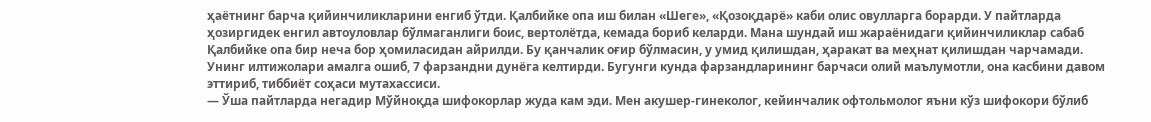ҳаётнинг барча қийинчиликларини енгиб ўтди. Қалбийке опа иш билан «Шеге», «Қозоқдарё» каби олис овулларга борарди. У пайтларда ҳозиргидек енгил автоуловлар бўлмаганлиги боис, вертолётда, кемада бориб келарди. Мана шундай иш жараёнидаги қийинчиликлар сабаб Қалбийке опа бир неча бор ҳомиласидан айрилди. Бу қанчалик оғир бўлмасин, у умид қилишдан, ҳаракат ва меҳнат қилишдан чарчамади. Унинг илтижолари амалга ошиб, 7 фарзандни дунёга келтирди. Бугунги кунда фарзандларининг барчаси олий маълумотли, она касбини давом эттириб, тиббиёт соҳаси мутахассиси.
— Ўша пайтларда негадир Мўйноқда шифокорлар жуда кам эди. Мен акушер-гинеколог, кейинчалик офтольмолог яъни кўз шифокори бўлиб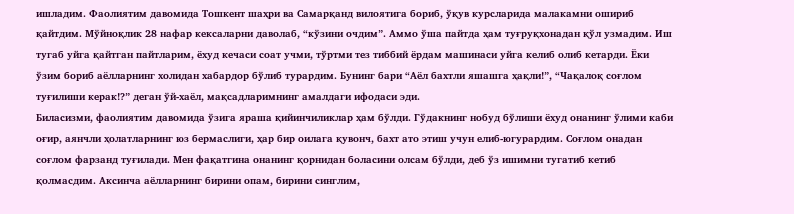ишладим. Фаолиятим давомида Тошкент шаҳри ва Самарқанд вилоятига бориб, ўқув курсларида малакамни ошириб қайтдим. Мўйноқлик 28 нафар кексаларни даволаб, “кўзини очдим”. Аммо ўша пайтда ҳам туғруқхонадан қўл узмадим. Иш тугаб уйга қайтган пайтларим, ёхуд кечаси соат учми, тўртми тез тиббий ёрдам машинаси уйга келиб олиб кетарди. Ёки ўзим бориб аёлларнинг холидан хабардор бўлиб турардим. Бунинг бари “Аёл бахтли яшашга ҳақли!”, “Чақалоқ соғлом туғилиши керак!?” деган ўй-хаёл, мақсадларимнинг амалдаги ифодаси эди.
Биласизми, фаолиятим давомида ўзига яраша қийинчиликлар ҳам бўлди. Гўдакнинг нобуд бўлиши ёхуд онанинг ўлими каби оғир, аянчли ҳолатларнинг юз бермаслиги, ҳар бир оилага қувонч, бахт ато этиш учун елиб-югурардим. Соғлом онадан соғлом фарзанд туғилади. Мен фақатгина онанинг қорнидан боласини олсам бўлди, деб ўз ишимни тугатиб кетиб қолмасдим. Аксинча аёлларнинг бирини опам, бирини синглим,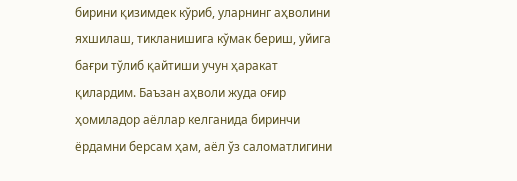бирини қизимдек кўриб, уларнинг аҳволини яхшилаш, тикланишига кўмак бериш, уйига бағри тўлиб қайтиши учун ҳаракат қилардим. Баъзан аҳволи жуда оғир ҳомиладор аёллар келганида биринчи ёрдамни берсам ҳам, аёл ўз саломатлигини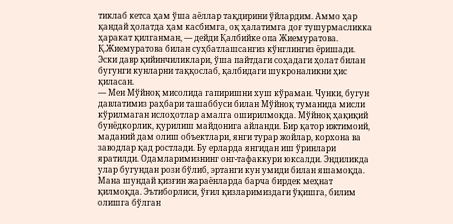тиклаб кетса ҳам ўша аёллар тақдирини ўйлардим. Аммо ҳар қандай ҳолатда ҳам касбимга, оқ ҳалатимга доғ тушурмасликка ҳаракат қилганман, — дейди Қалбийке опа Жиемуратова.
Қ.Жиемуратова билан суҳбатлашсангиз кўнглингиз ёришади. Эски давр қийинчиликлари, ўша пайтдаги соҳадаги ҳолат билан бугунги кунларни таққослаб, қалбидаги шукроналикни ҳис қиласан.
— Мен Мўйноқ мисолида гапиришни хуш кўраман. Чунки, бугун давлатимиз раҳбари ташаббуси билан Мўйноқ туманида мисли кўрилмаган ислоҳотлар амалга оширилмоқда. Мўйноқ ҳақиқий бунёдкорлик, қурилиш майдонига айланди. Бир қатор ижтимоий, маданий дам олиш объектлари, янги турар жойлар, корхона ва заводлар қад ростлади. Бу ерларда янгидан иш ўринлари яратилди. Одамларимизнинг онг-тафаккури юксалди. Эндиликда улар бугундан рози бўлиб, эртанги кун умиди билан яшамоқда. Мана шундай қизғин жараёнларда барча бирдек меҳнат қилмоқда. Эътиборлиси, ўғил қизларимиздаги ўқишга, билим олишга бўлган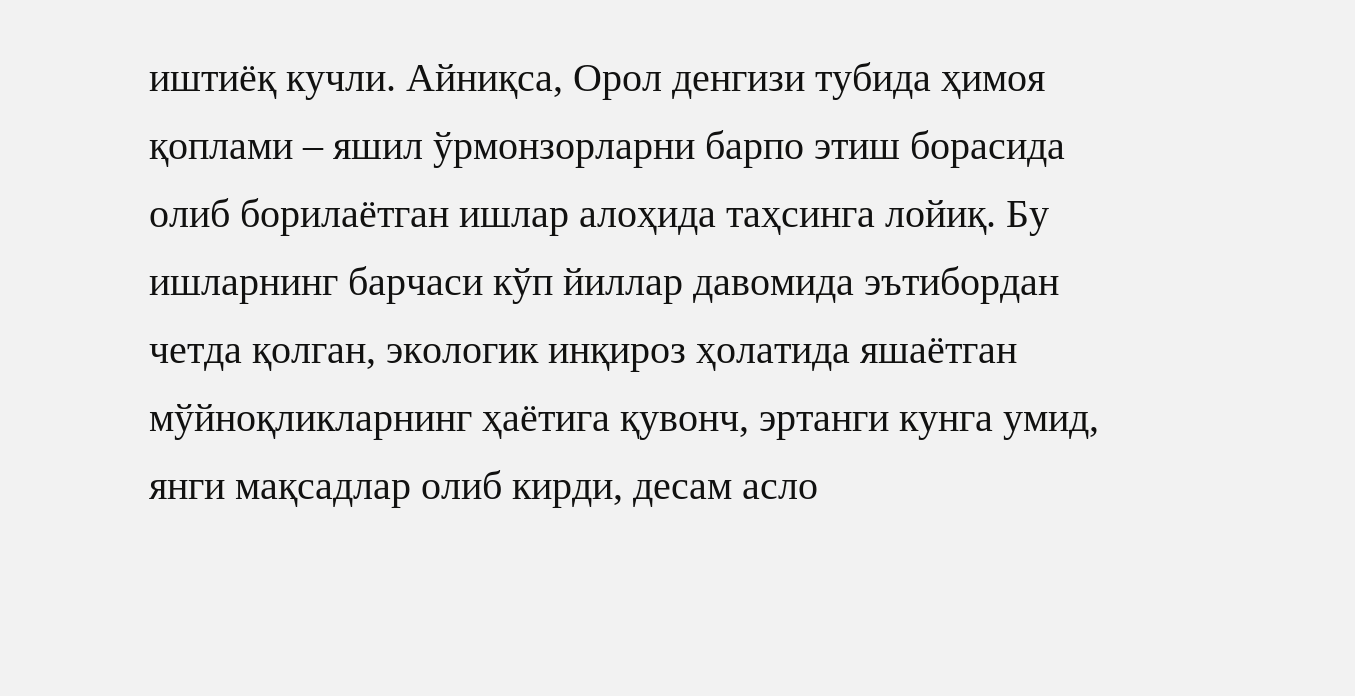иштиёқ кучли. Айниқса, Орол денгизи тубида ҳимоя қоплами – яшил ўрмонзорларни барпо этиш борасида олиб борилаётган ишлар алоҳида таҳсинга лойиқ. Бу ишларнинг барчаси кўп йиллар давомида эътибордан четда қолган, экологик инқироз ҳолатида яшаётган мўйноқликларнинг ҳаётига қувонч, эртанги кунга умид, янги мақсадлар олиб кирди, десам асло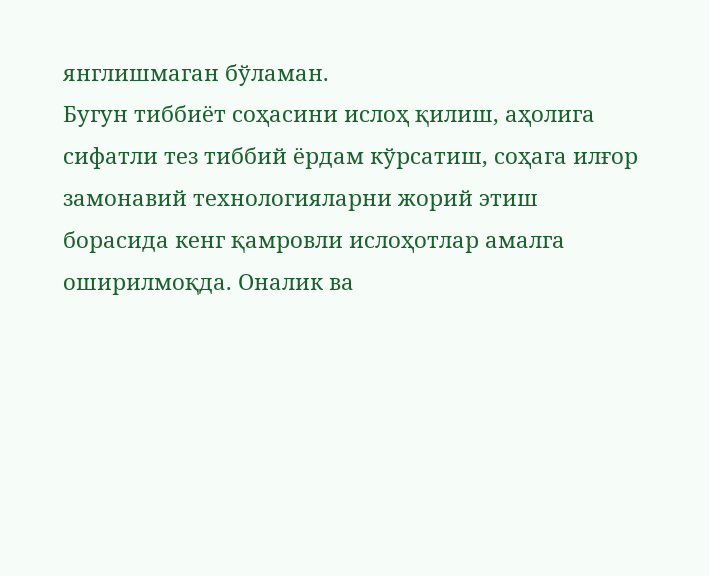янглишмаган бўламан.
Бугун тиббиёт соҳасини ислоҳ қилиш, аҳолига сифатли тез тиббий ёрдам кўрсатиш, соҳага илғор замонавий технологияларни жорий этиш борасида кенг қамровли ислоҳотлар амалга оширилмоқда. Оналик ва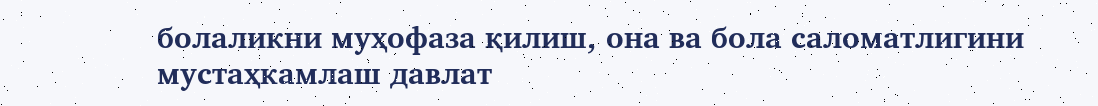болаликни муҳофаза қилиш, она ва бола саломатлигини мустаҳкамлаш давлат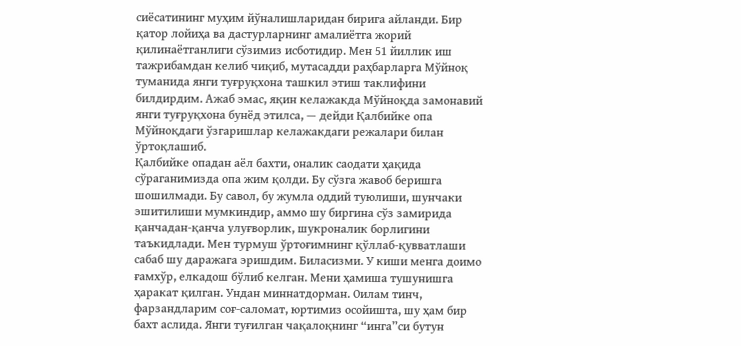сиёсатининг муҳим йўналишларидан бирига айланди. Бир қатор лойиҳа ва дастурларнинг амалиётга жорий қилинаётганлиги сўзимиз исботидир. Мен 51 йиллик иш тажрибамдан келиб чиқиб, мутасадди раҳбарларга Мўйноқ туманида янги туғруқхона ташкил этиш таклифини билдирдим. Ажаб эмас, яқин келажакда Мўйноқда замонавий янги туғруқхона бунёд этилса, — дейди Қалбийке опа Мўйноқдаги ўзгаришлар келажакдаги режалари билан ўртоқлашиб.
Қалбийке опадан аёл бахти, оналик саодати ҳақида сўраганимизда опа жим қолди. Бу сўзга жавоб беришга шошилмади. Бу савол, бу жумла оддий туюлиши, шунчаки эшитилиши мумкиндир, аммо шу биргина сўз замирида қанчадан-қанча улуғворлик, шукроналик борлигини таъкидлади. Мен турмуш ўртоғимнинг қўллаб-қувватлаши сабаб шу даражага эришдим. Биласизми. У киши менга доимо ғамхўр, елкадош бўлиб келган. Мени ҳамиша тушунишга ҳаракат қилган. Ундан миннатдорман. Оилам тинч, фарзандларим соғ-саломат, юртимиз осойишта, шу ҳам бир бахт аслида. Янги туғилган чақалоқнинг “инга”си бутун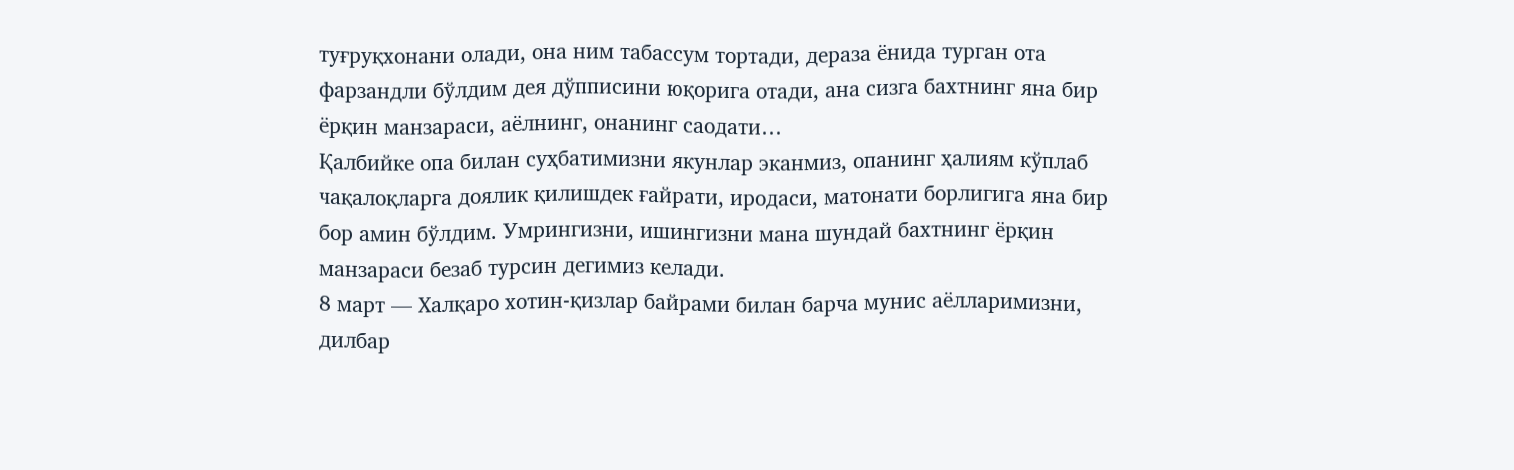туғруқхонани олади, она ним табассум тортади, дераза ёнида турган ота фарзандли бўлдим дея дўпписини юқорига отади, ана сизга бахтнинг яна бир ёрқин манзараси, аёлнинг, онанинг саодати…
Қалбийке опа билан суҳбатимизни якунлар эканмиз, опанинг ҳалиям кўплаб чақалоқларга доялик қилишдек ғайрати, иродаси, матонати борлигига яна бир бор амин бўлдим. Умрингизни, ишингизни мана шундай бахтнинг ёрқин манзараси безаб турсин дегимиз келади.
8 март — Халқаро хотин-қизлар байрами билан барча мунис аёлларимизни, дилбар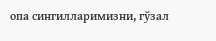опа сингилларимизни, гўзал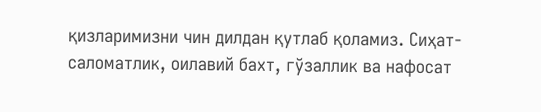қизларимизни чин дилдан қутлаб қоламиз. Сиҳат-саломатлик, оилавий бахт, гўзаллик ва нафосат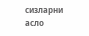сизларни асло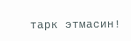тарк этмасин!